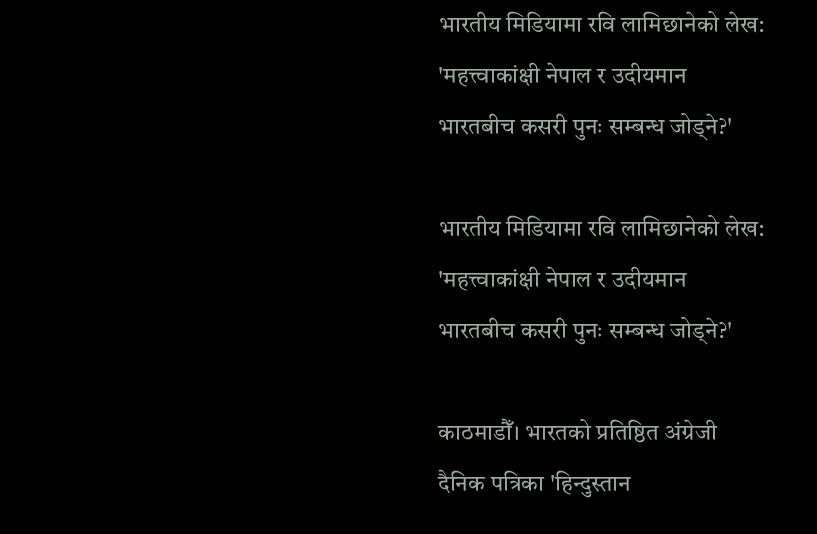भारतीय मिडियामा रवि लामिछानेको लेख: 'महत्त्वाकांक्षी नेपाल र उदीयमान भारतबीच कसरी पुनः सम्बन्ध जोड्ने?'

भारतीय मिडियामा रवि लामिछानेको लेख: 'महत्त्वाकांक्षी नेपाल र उदीयमान भारतबीच कसरी पुनः सम्बन्ध जोड्ने?'

काठमाडौँ। भारतको प्रतिष्ठित अंग्रेजी दैनिक पत्रिका 'हिन्दुस्तान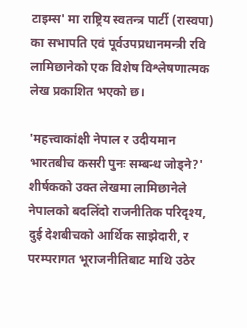टाइम्स' मा राष्ट्रिय स्वतन्त्र पार्टी (रास्वपा) का सभापति एवं पूर्वउपप्रधानमन्त्री रवि लामिछानेको एक विशेष विश्लेषणात्मक लेख प्रकाशित भएको छ।

'महत्त्वाकांक्षी नेपाल र उदीयमान भारतबीच कसरी पुनः सम्बन्ध जोड्ने?' शीर्षकको उक्त लेखमा लामिछानेले नेपालको बदलिँदो राजनीतिक परिदृश्य, दुई देशबीचको आर्थिक साझेदारी, र परम्परागत भूराजनीतिबाट माथि उठेर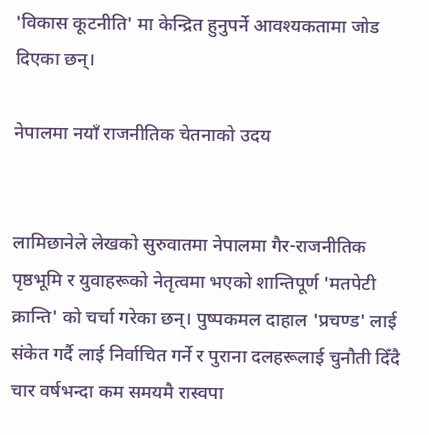'विकास कूटनीति' मा केन्द्रित हुनुपर्ने आवश्यकतामा जोड दिएका छन्।

नेपालमा नयाँ राजनीतिक चेतनाको उदय


लामिछानेले लेखको सुरुवातमा नेपालमा गैर-राजनीतिक पृष्ठभूमि र युवाहरूको नेतृत्वमा भएको शान्तिपूर्ण 'मतपेटी क्रान्ति' को चर्चा गरेका छन्। पुष्पकमल दाहाल 'प्रचण्ड' लाई संकेत गर्दै लाई निर्वाचित गर्ने र पुराना दलहरूलाई चुनौती दिँदै चार वर्षभन्दा कम समयमै रास्वपा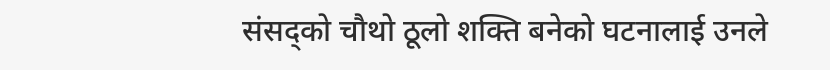संसद्को चौथो ठूलो शक्ति बनेको घटनालाई उनले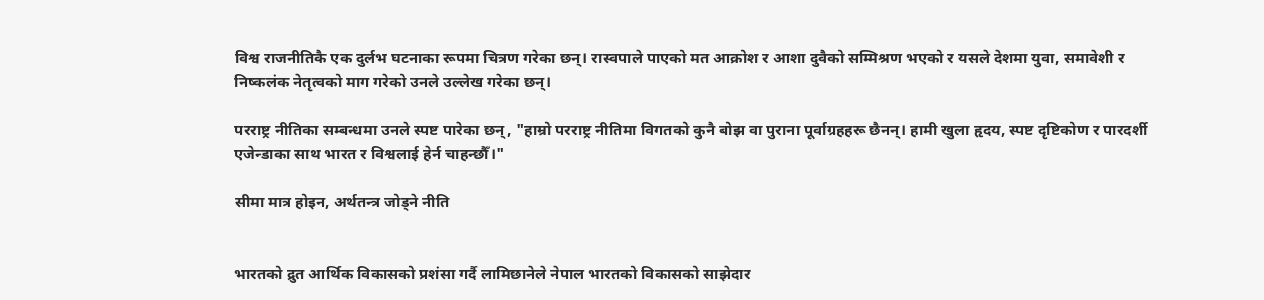विश्व राजनीतिकै एक दुर्लभ घटनाका रूपमा चित्रण गरेका छन्। रास्वपाले पाएको मत आक्रोश र आशा दुवैको सम्मिश्रण भएको र यसले देशमा युवा, समावेशी र निष्कलंक नेतृत्वको माग गरेको उनले उल्लेख गरेका छन्।

परराष्ट्र नीतिका सम्बन्धमा उनले स्पष्ट पारेका छन्, "हाम्रो परराष्ट्र नीतिमा विगतको कुनै बोझ वा पुराना पूर्वाग्रहहरू छैनन्। हामी खुला हृदय, स्पष्ट दृष्टिकोण र पारदर्शी एजेन्डाका साथ भारत र विश्वलाई हेर्न चाहन्छौँ।"

सीमा मात्र होइन, अर्थतन्त्र जोड्ने नीति


भारतको द्रुत आर्थिक विकासको प्रशंसा गर्दै लामिछानेले नेपाल भारतको विकासको साझेदार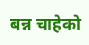बन्न चाहेको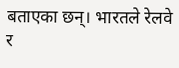बताएका छन्। भारतले रेलवे र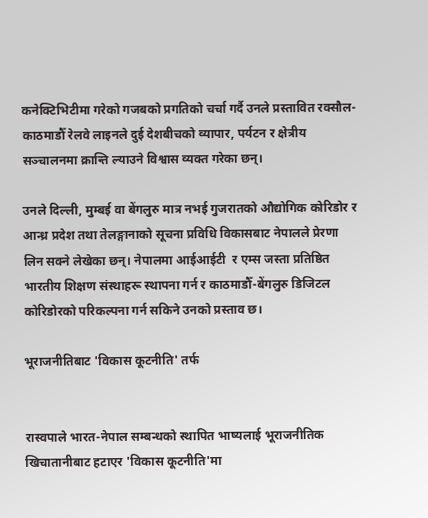कनेक्टिभिटीमा गरेको गजबको प्रगतिको चर्चा गर्दै उनले प्रस्तावित रक्सौल-काठमाडौँ रेलवे लाइनले दुई देशबीचको व्यापार, पर्यटन र क्षेत्रीय सञ्चालनमा क्रान्ति ल्याउने विश्वास व्यक्त गरेका छन्।

उनले दिल्ली, मुम्बई वा बेंगलुरु मात्र नभई गुजरातको औद्योगिक कोरिडोर र आन्ध्र प्रदेश तथा तेलङ्गानाको सूचना प्रविधि विकासबाट नेपालले प्रेरणा लिन सक्ने लेखेका छन्। नेपालमा आईआईटी  र एम्स जस्ता प्रतिष्ठित भारतीय शिक्षण संस्थाहरू स्थापना गर्न र काठमाडौँ-बेंगलुरु डिजिटल कोरिडोरको परिकल्पना गर्न सकिने उनको प्रस्ताव छ।

भूराजनीतिबाट 'विकास कूटनीति' तर्फ


रास्वपाले भारत-नेपाल सम्बन्धको स्थापित भाष्यलाई भूराजनीतिक खिचातानीबाट हटाएर 'विकास कूटनीति'मा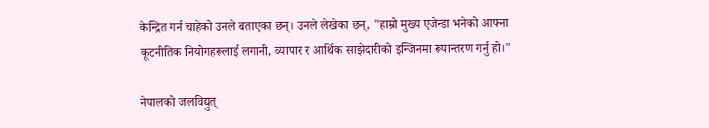केन्द्रित गर्न चाहेको उनले बताएका छन्। उनले लेखेका छन्, "हाम्रो मुख्य एजेन्डा भनेको आफ्ना कूटनीतिक नियोगहरूलाई लगानी, व्यापार र आर्थिक साझेदारीको इन्जिनमा रूपान्तरण गर्नु हो।"

नेपालको जलविद्युत्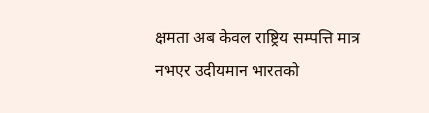क्षमता अब केवल राष्ट्रिय सम्पत्ति मात्र नभएर उदीयमान भारतको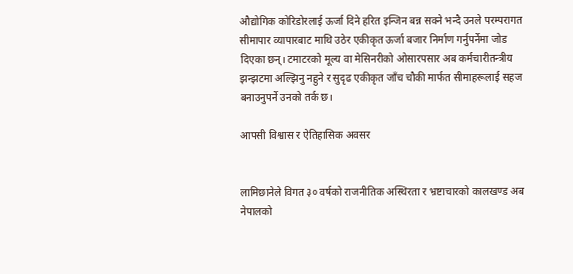औद्योगिक कोरिडोरलाई ऊर्जा दिने हरित इन्जिन बन्न सक्ने भन्दै उनले परम्परागत सीमापार व्यापारबाट माथि उठेर एकीकृत ऊर्जा बजार निर्माण गर्नुपर्नेमा जोड दिएका छन्। टमाटरको मूल्य वा मेसिनरीको ओसारपसार अब कर्मचारीतन्त्रीय झन्झटमा अल्झिनु नहुने र सुदृढ एकीकृत जाँच चौकी मार्फत सीमाहरूलाई सहज बनाउनुपर्ने उनको तर्क छ।

आपसी विश्वास र ऐतिहासिक अवसर


लामिछानेले विगत ३० वर्षको राजनीतिक अस्थिरता र भ्रष्टाचारको कालखण्ड अब नेपालको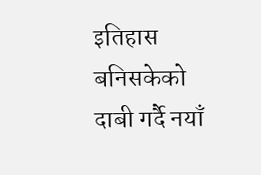इतिहास बनिसकेको दाबी गर्दै नयाँ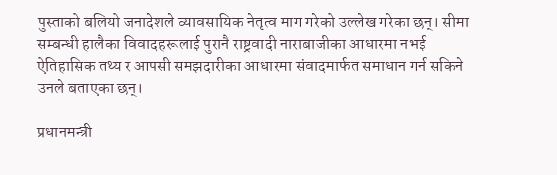पुस्ताको बलियो जनादेशले व्यावसायिक नेतृत्व माग गरेको उल्लेख गरेका छन्। सीमा सम्बन्धी हालैका विवादहरूलाई पुरानै राष्ट्रवादी नाराबाजीका आधारमा नभई ऐतिहासिक तथ्य र आपसी समझदारीका आधारमा संवादमार्फत समाधान गर्न सकिने उनले बताएका छन्।

प्रधानमन्त्री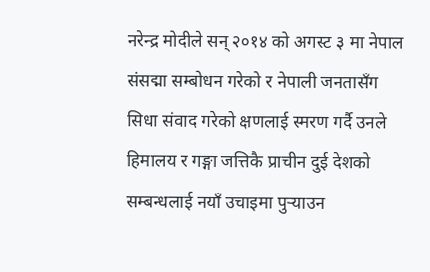नरेन्द्र मोदीले सन् २०१४ को अगस्ट ३ मा नेपाल संसद्मा सम्बोधन गरेको र नेपाली जनतासँग सिधा संवाद गरेको क्षणलाई स्मरण गर्दै उनले हिमालय र गङ्गा जत्तिकै प्राचीन दुई देशको सम्बन्धलाई नयाँ उचाइमा पुर्‍याउन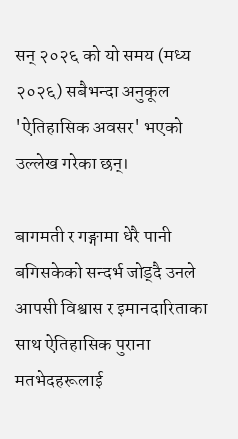सन् २०२६ को यो समय (मध्य २०२६) सबैभन्दा अनुकूल 'ऐतिहासिक अवसर' भएको उल्लेख गरेका छन्।

बागमती र गङ्गामा धेरै पानी बगिसकेको सन्दर्भ जोड्दै उनले आपसी विश्वास र इमानदारिताका साथ ऐतिहासिक पुराना मतभेदहरूलाई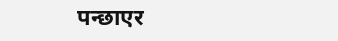पन्छाएर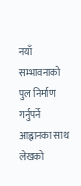नयाँ सम्भावनाको पुल निर्माण गर्नुपर्ने आह्वानका साथ लेखको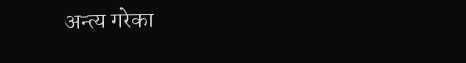अन्त्य गरेका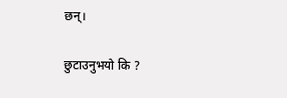छन्।

छुटाउनुभयो कि ?